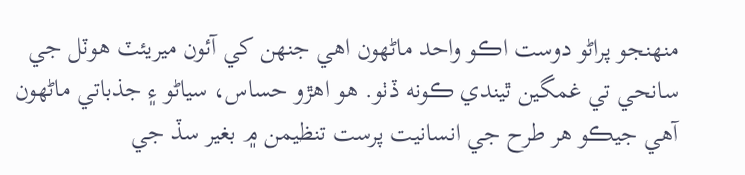منهنجو پراڻو دوست اڪو واحد ماڻهون اهي جنهن کي آئون ميريئٽ هوٽل جي سانحي تي غمگين ٿيندي ڪونه ڏٺو. هو اهڙو حساس، سياڻو ۽ جذباتي ماڻهون آهي جيڪو هر طرح جي انسانيت پرست تنظيمن ۾ بغير سڏ جي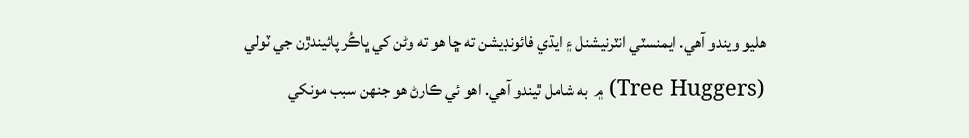هليو ويندو آهي. ايمنسٽي انٽرنيشنل ۽ ايڌي فائونڊيشن ته ڇا هو ته وڻن کي ڀاڪُر پائيندڙن جي ٽولي (Tree Huggers) ۾ به شامل ٿيندو آهي. اهو ئي ڪارڻ هو جنهن سبب مونکي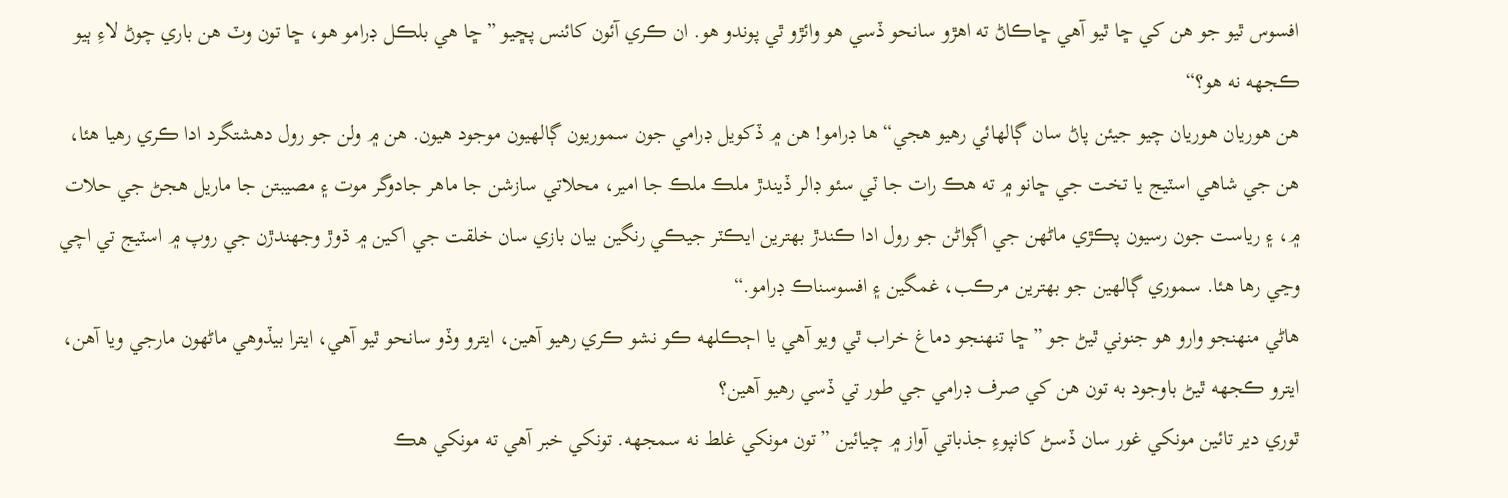افسوس ٿيو جو هن کي ڇا ٿيو آهي ڇاڪاڻ ته اهڙو سانحو ڏسي هو وائڙو ٿي پوندو هو. ان ڪري آئون کائنس پڇيو ”ڇا هي بلڪل ڊرامو هو، ڇا تون وٽ هن باري چوڻ لاءِ ٻيو ڪجهه نه هو؟“
هن هوريان هوريان چيو جيئن پاڻ سان ڳالهائي رهيو هجي“ ها ڊرامو! هن ۾ ڏکويل ڊرامي جون سموريون ڳالهيون موجود هيون. هن ۾ ولن جو رول دهشتگرد ادا ڪري رهيا هئا، هن جي شاهي اسٽيج يا تخت جي ڇانو ۾ ته هڪ رات جا ٽي سئو ڊالر ڏيندڙ ملڪ ملڪ جا امير، محلاتي سازشن جا ماهر جادوگر موت ۽ مصيبتن جا ماريل هجڻ جي حلات ۾، ۽ رياست جون رسيون پڪڙي ماڻهن جي اڳواڻن جو رول ادا ڪندڙ بهترين ايڪٽر جيڪي رنگين بيان بازي سان خلقت جي اکين ۾ ڌوڙ وجهندڙن جي روپ ۾ اسٽيج تي اچي وڃي رها هئا. سموري ڳالهين جو بهترين مرڪب، غمگين ۽ افسوسناڪ ڊرامو.“
هاڻي منهنجو وارو هو جنوني ٿيڻ جو ”ڇا تنهنجو دماغ خراب ٿي ويو آهي يا اڄڪلهه ڪو نشو ڪري رهيو آهين، ايترو وڏو سانحو ٿيو آهي، ايترا بيڏوهي ماڻهون مارجي ويا آهن، ايترو ڪجهه ٿيڻ باوجود به تون هن کي صرف ڊرامي جي طور تي ڏسي رهيو آهين؟
ٿوري دير تائين مونکي غور سان ڏسڻ کانپوءِ جذباتي آواز ۾ چيائين ”تون مونکي غلط نه سمجهه. تونکي خبر آهي ته مونکي هڪ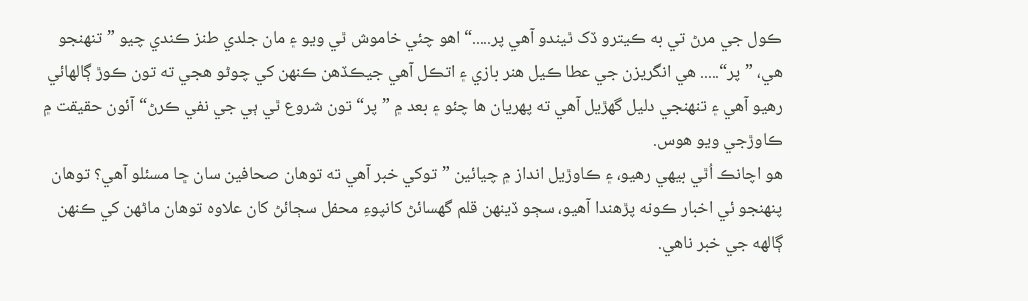ڪول جي مرڻ تي به ڪيترو ڏک ٿيندو آهي پر.....“ اهو چئي خاموش ٿي ويو ۽ مان جلدي طنز ڪندي چيو ”تنهنجو هي، ”پر“..... هي انگريزن جي عطا ڪيل هنر بازي ۽ اتڪل آهي جيڪڏهن ڪنهن کي چوڻو هجي ته تون ڪوڙ ڳالهائي رهيو آهي ۽ تنهنجي دليل گهڙيل آهي ته پهريان ها چئو ۽ بعد ۾ ”پر“ تون شروع ٿي ٻي جي نفي ڪرڻ“ آئون حقيقت ۾ ڪاوڙجي ويو هوس.
هو اچانڪ اُٿي بيهي رهيو، ۽ ڪاوڙيل انداز ۾ چيائين ”توکي خبر آهي ته توهان صحافين سان ڇا مسئلو آهي؟ توهان پنهنجو ئي اخبار ڪونه پڙهندا آهيو، سڄو ڏينهن قلم گهسائڻ کانپوءِ محفل سڄائڻ کان علاوه توهان ماڻهن کي ڪنهن ڳالهه جي خبر ناهي.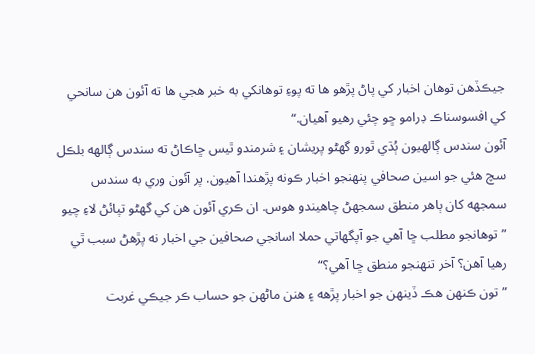جيڪڏهن توهان اخبار کي پاڻ پڙهو ها ته پوءِ توهانکي به خبر هجي ها ته آئون هن سانحي کي افسوسناڪ ڊرامو ڇو چئي رهيو آهيان.“
آئون سندس ڳالهيون ٻُڌي ٿورو گهڻو پريشان ۽ شرمندو ٿيس ڇاڪاڻ ته سندس ڳالهه بلڪل سچ هئي جو اسين صحافي پنهنجو اخبار ڪونه پڙهندا آهيون. پر آئون وري به سندس سمجهه کان ٻاهر منطق سمجهڻ چاهيندو هوس. ان ڪري آئون هن کي گهڻو تپائڻ لاءِ چيو ”توهانجو مطلب ڇا آهي جو آپگهاتي حملا اسانجي صحافين جي اخبار نه پڙهڻ سبب ٿي رهيا آهن؟ آخر تنهنجو منطق ڇا آهي؟“
”تون ڪنهن هڪ ڏينهن جو اخبار پڙهه ۽ هنن ماڻهن جو حساب ڪر جيڪي غربت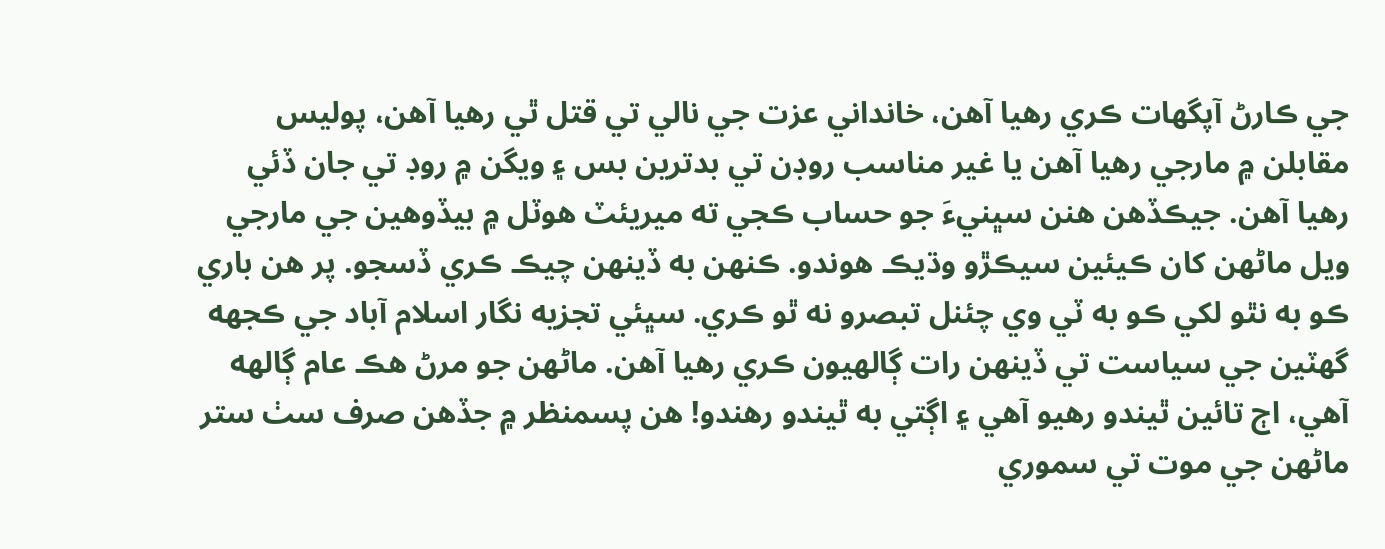جي ڪارڻ آپگهات ڪري رهيا آهن، خانداني عزت جي نالي تي قتل ٿي رهيا آهن، پوليس مقابلن ۾ مارجي رهيا آهن يا غير مناسب روڊن تي بدترين بس ۽ ويگن ۾ روڊ تي جان ڏئي رهيا آهن. جيڪڏهن هنن سڀنيءَ جو حساب ڪجي ته ميريئٽ هوٽل ۾ بيڏوهين جي مارجي ويل ماڻهن کان ڪيئين سيڪڙو وڌيڪ هوندو. ڪنهن به ڏينهن چيڪ ڪري ڏسجو. پر هن باري ڪو به نٿو لکي ڪو به ٽي وي چئنل تبصرو نه ٿو ڪري. سڀئي تجزيه نگار اسلام آباد جي ڪجهه گهٽين جي سياست تي ڏينهن رات ڳالهيون ڪري رهيا آهن. ماڻهن جو مرڻ هڪ عام ڳالهه آهي، اڄ تائين ٿيندو رهيو آهي ۽ اڳتي به ٿيندو رهندو! هن پسمنظر ۾ جڏهن صرف سٺ ستر ماڻهن جي موت تي سموري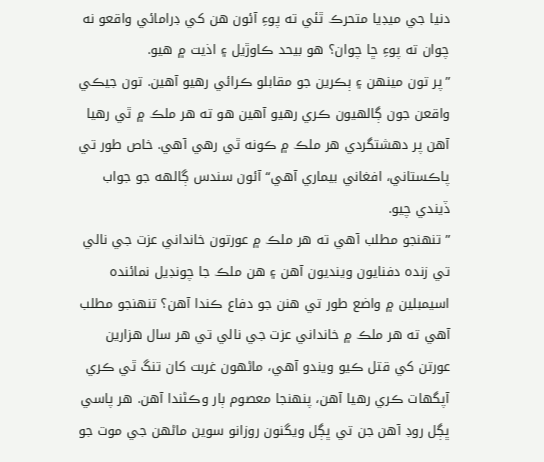دنيا جي ميڊيا متحرڪ ٿئي ته پوءِ آئون هن کي ڊرامائي واقعو نه چوان ته پوءِ ڇا چوان؟ هو بيحد ڪاوڙيل ۽ اذيت ۾ هيو.
”پر تون مينهن ۽ ٻڪرين جو مقابلو ڪرائي رهيو آهين. تون جيڪي واقعن جون ڳالهيون ڪري رهيو آهين هو ته هر ملڪ ۾ ٿي رهيا آهن پر دهشتگردي هر ملڪ ۾ ڪونه ٿي رهي آهي. خاص طور تي پاڪستاني، افغاني بيماري آهي“ آئون سندس ڳالهه جو جواب ڏيندي چيو.
”تنهنجو مطلب آهي ته هر ملڪ ۾ عورتون خانداني عزت جي نالي تي زنده دفنايون وينديون آهن ۽ هن ملڪ جا چونڊيل نمائنده اسيمبلين ۾ واضع طور تي هنن جو دفاع ڪندا آهن؟ تنهنجو مطلب آهي ته هر ملڪ ۾ خانداني عزت جي نالي تي هر سال هزارين عورتن کي قتل ڪيو ويندو آهي، ماڻهون غربت کان تنگ ٿي ڪري آپگهات ڪري رهيا آهن، پنهنجا معصوم ٻار وڪڻندا آهن. هر پاسي ڀڳل روڊ آهن جن تي ڀڳل ويگنون روزانو سوين ماڻهن جي موت جو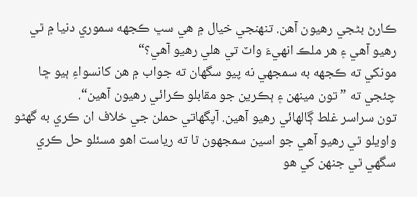ڪارڻ بڻجي رهيون آهن. تنهنجي خيال ۾ هي سڀ ڪجهه سموري دنيا ۾ ٿي رهيو آهي ۽ هر ملڪ انهيءَ واٽ تي هلي رهيو آهي؟“
مونکي ته ڪجهه به سمجهي نه پيو سگهان ته جواب ۾ هن کانسواءِ ٻيو ڇا چئجي ته ”تون مينهن ۽ ٻڪرين جو مقابلو ڪرائي رهيون آهين“.
تون سراسر غلط ڳالهائي رهيو آهين. آپگهاتي حملن جي خلاف ان ڪري به گهڻو واويلو ٿي رهيو آهي جو اسين سمجهون ٿا ته رياست اهو مسئلو حل ڪري سگهي ٿي جنهن کي هو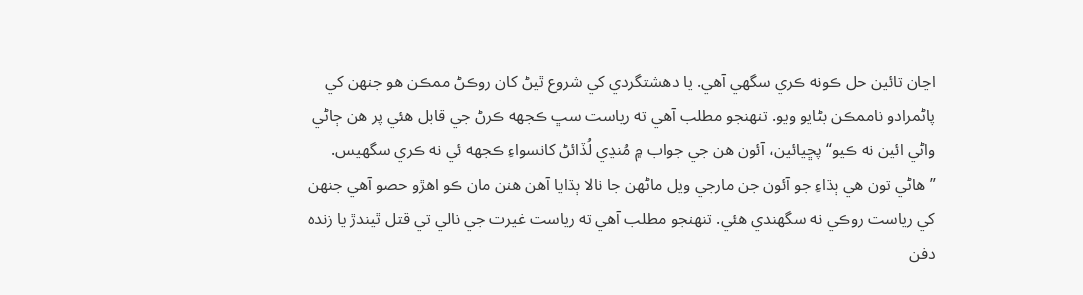اڃان تائين حل ڪونه ڪري سگهي آهي. يا دهشتگردي کي شروع ٿيڻ کان روڪڻ ممڪن هو جنهن کي پاڻمرادو ناممڪن بڻايو ويو. تنهنجو مطلب آهي ته رياست سڀ ڪجهه ڪرڻ جي قابل هئي پر هن ڄاڻي واڻي ائين نه ڪيو“ پڇيائين، آئون هن جي جواب ۾ مُنڍي لُڏائڻ کانسواءِ ڪجهه ئي نه ڪري سگهيس.
”هاڻي تون هي ٻڌاءِ جو آئون جن مارجي ويل ماڻهن جا نالا ٻڌايا آهن هنن مان ڪو اهڙو حصو آهي جنهن کي رياست روڪي نه سگهندي هئي. تنهنجو مطلب آهي ته رياست غيرت جي نالي تي قتل ٿيندڙ يا زنده دفن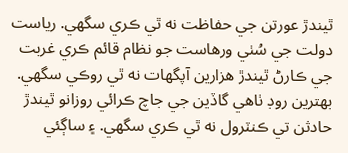ٿيندڙ عورتن جي حفاظت نه ٿي ڪري سگهي. رياست دولت جي سُٺي ورهاست جو نظام قائم ڪري غربت جي ڪارڻ ٿيندڙ هزارين آپگهات نه ٿي روڪي سگهي. بهترين روڊ ٺاهي گاڏين جي جاچ ڪرائي روزانو ٿيندڙ حادثن تي ڪنٽرول نه ٿي ڪري سگهي. ۽ ساڳئي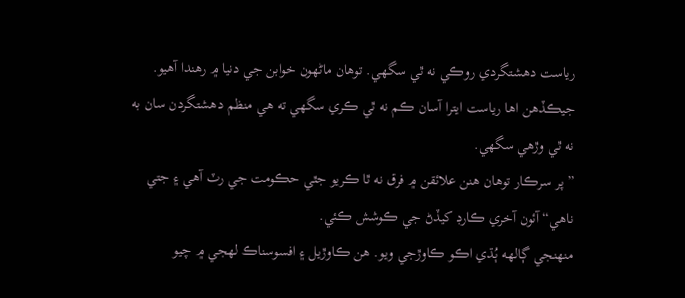رياست دهشتگردي روڪي نه ٿي سگهي. توهان ماڻهون خوابن جي دنيا ۾ رهندا آهيو. جيڪڏهن اها رياست ايترا آسان ڪم نه ٿي ڪري سگهي ته هي منظم دهشتگردن سان به نه ٿي وڙهي سگهي.
”پر سرڪار توهان هنن علائقن ۾ فرق نه ٿا ڪريو جٿي حڪومت جي رٽ آهي ۽ جتي ناهي“ آئون آخري ڪارڊ کيڏڻ جي ڪوشش ڪئي.
منهنجي ڳالهه ٻُڌي اڪو ڪاوڙجي ويو. هن ڪاوڙيل ۽ افسوسناڪ لهجي ۾ چيو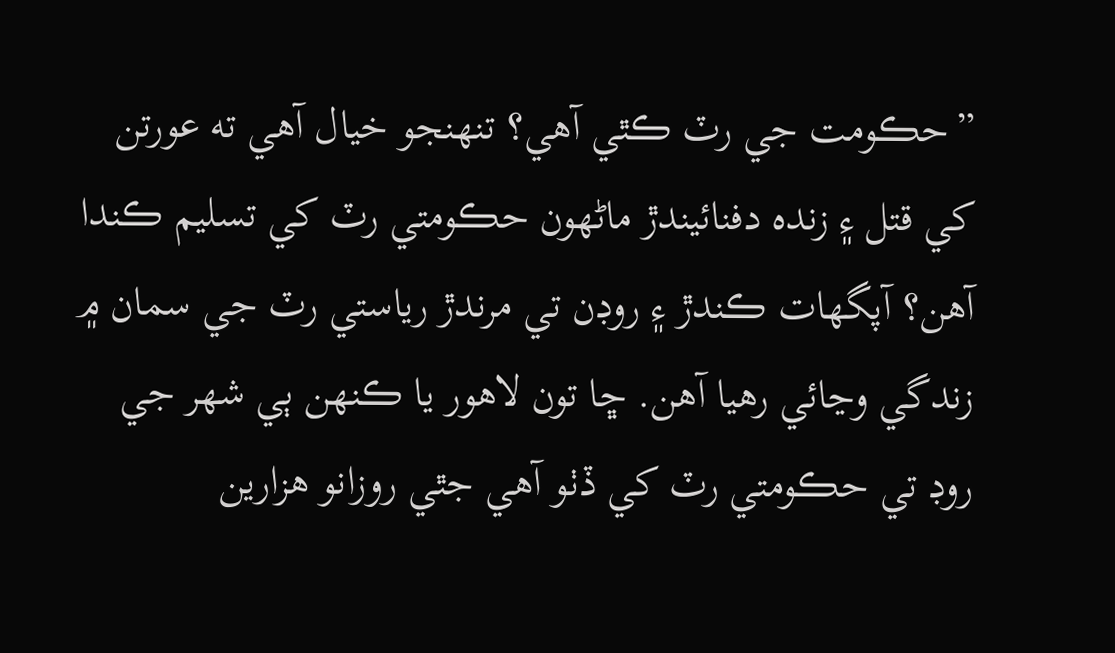”حڪومت جي رٽ ڪٿي آهي؟ تنهنجو خيال آهي ته عورتن کي قتل ۽ زنده دفنائيندڙ ماڻهون حڪومتي رٽ کي تسليم ڪندا آهن؟ آپگهات ڪندڙ ۽ روڊن تي مرندڙ رياستي رٽ جي سمان ۾ زندگي وڃائي رهيا آهن. ڇا تون لاهور يا ڪنهن ٻي شهر جي روڊ تي حڪومتي رٽ کي ڏٺو آهي جٿي روزانو هزارين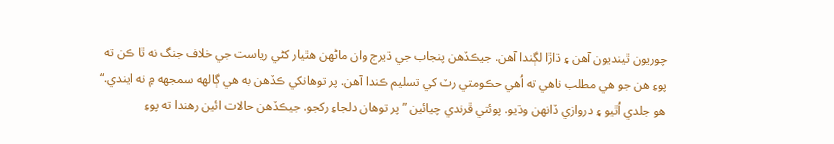چوريون ٿينديون آهن ۽ ڌاڙا لڳندا آهن. جيڪڏهن پنجاب جي ڌيرج وان ماڻهن هٿيار کڻي رياست جي خلاف جنگ نه ٿا ڪن ته پوءِ هن جو هي مطلب ناهي ته اُهي حڪومتي رٽ کي تسليم ڪندا آهن. پر توهانکي ڪڏهن به هي ڳالهه سمجهه ۾ نه ايندي.“
هو جلدي اُٿيو ۽ دروازي ڏانهن وڌيو. پوئتي ڦرندي چيائين ”پر توهان دلجاءِ رکجو. جيڪڏهن حالات ائين رهندا ته پوءِ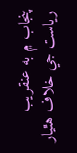پنجاب ۾ به عنقريب رياست جي خلاف هٿيار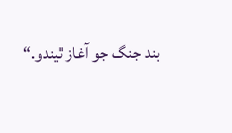بند جنگ جو آغاز ٿيندو.“